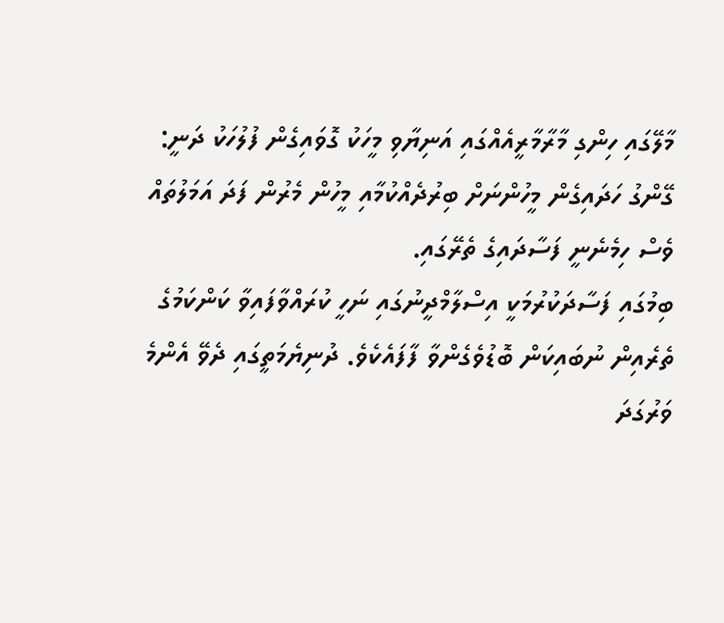މާލޭގައި ހިންގި މާރާމާރީއެއްގައި އަނިޔާވި މީހަކު ގޮވައިގެން ފުލުހަކު ދަނީ: ގޭންގު ހަދައިގެން މީހުންނަށް ބިރުދެއްކުމާއި މީހުން މެރުން ފަދަ އަމަލުތައް ވެސް ހިމެނެނީ ފަސާދައިގެ ތެރޭގައި.
ބިމުގައި ފަސާދަކުރުމަކީ އިސްލާމްދީނުގައި ނަހީ ކުރައްވާފައިވާ ކަންކަމުގެ ތެރެއިން ނުބައިކަން ބޮޑުވެގެންވާ ފާފައެކެވެ. ދުނިޔެމަތީގައި ދެވޭ އެންމެ ވަރުގަދަ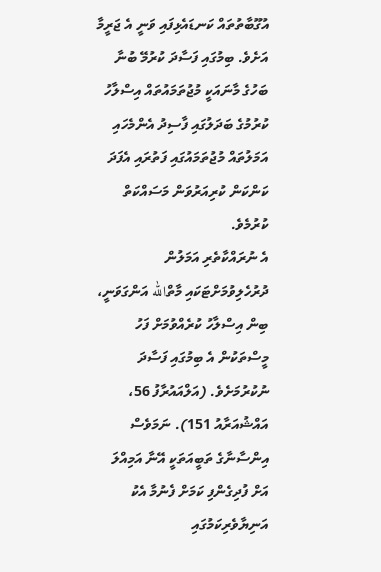އުގޫބާތުތައް ކަނޑައެޅިފައި ވަނީ އެ ޖަރީމާ އަށެވެ. ބިމުގައި ފަސާދަ ކުރުމޭ ބުނާ ބަހުގެ މާނައަކީ މުޖުތަމައުތައް އިސްލާހު ކުރުމުގެ ބަދަލުގައި ފާސިދު އެންމެހައި އަމަލުތައް މުޖުތަމައުގައި ފަތުރައި އެފަދަ ކަންކަން ކުރިއަރުވަން މަސައްކަތް ކުރުމެވެ.
އެ ނުރައްކާތެރި އަމަލުން ދުރުހެލިވުމަށްޓަކައި މާތްالله އަންގަވަނީ، ބިން އިސްލާހު ކުރެއްވުމަށް ފަހު މީސްތަކުން އެ ބިމުގައި ފަސާދަ ނުކުރުމަށެވެ. (އަލްއައުރާފު 56، އައްޝުއަރާއު 151). ނަމަވެސް އިންސާނާގެ ތަބީއަތަކީ އޭނާ އަމިއްލަ އަށް ފުދިގެންފި ކަމަށް ފެނުމާ އެކު އަނިޔާވެރިކަމުގައި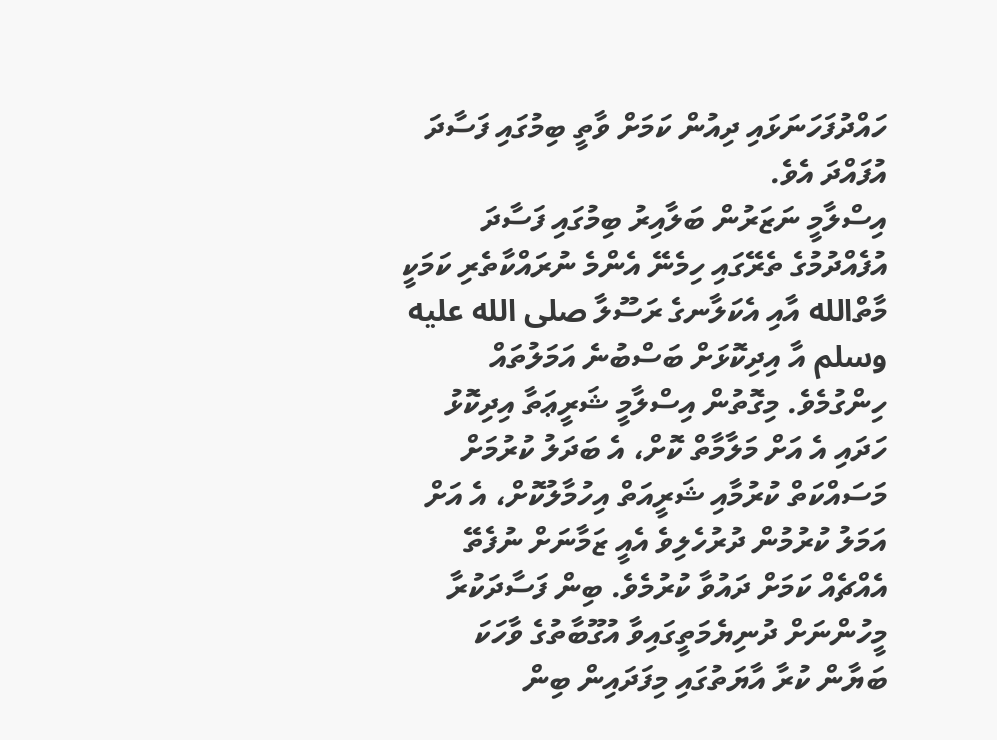ހައްދުފަހަނަޅައި ދިއުން ކަމަށް ވާތީ ބިމުގައި ފަސާދަ އުފައްދަ އެވެ.
އިސްލާމީ ނަޒަރުން ބަލާއިރު ބިމުގައި ފަސާދަ އުފެއްދުމުގެ ތެރޭގައި ހިމެނޭ އެންމެ ނުރައްކާތެރި ކަމަކީ މާތްالله އާއި އެކަލާނގެ ރަސޫލާ صلى الله عليه وسلم އާ އިދިކޮޅަށް ބަސްބުނެ އަމަލުތައް ހިންގުމެވެ. މިގޮތުން އިސްލާމީ ޝަރީޢަތާ އިދިކޮޅު ހަދައި އެ އަށް މަލާމާތް ކޮށް، އެ ބަދަލު ކުރުމަށް މަސައްކަތް ކުރުމާއި ޝަރީއަތް އިހުމާލުކޮށް، އެ އަށް އަމަލު ކުރުމުން ދުރުހެލިވެ އެއީ ޒަމާނަށް ނުފެތޭ އެއްޗެއް ކަމަށް ދައުވާ ކުރުމެވެ. ބިން ފަސާދަކުރާ މީހުންނަށް ދުނިޔެމަތީގައިވާ އުގޫބާތުގެ ވާހަކަ ބަޔާން ކުރާ އާޔަތުގައި މިފަދައިން ބިން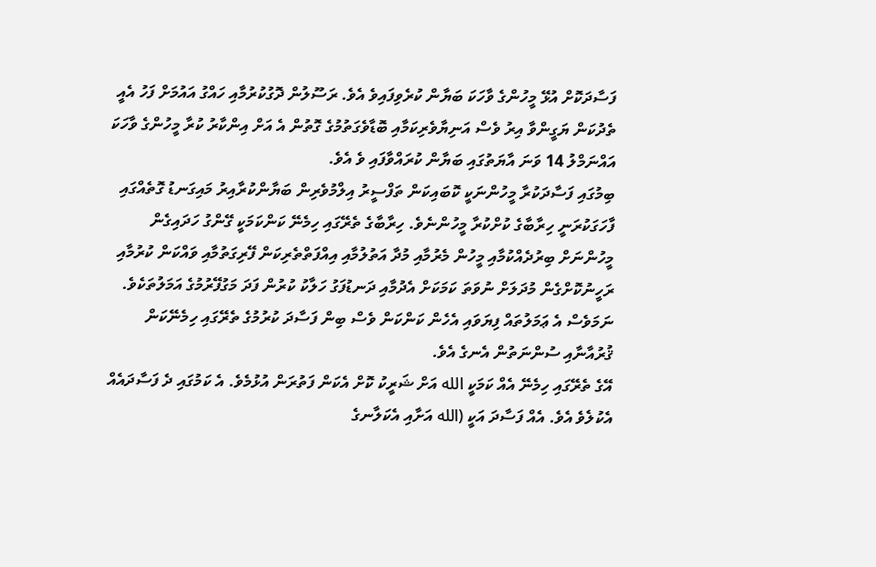ފަސާދަކޮށް އުޅޭ މީހުންގެ ވާހަކަ ބަޔާން ކުރެވިފައިވެ އެވެ. ރަސޫލުން ދޮގުކުރުމާއި ހައްގު އައުމަށް ފަހު އެއީ ތެދުކަން ޔަގީންވާ އިރު ވެސް އަނިޔާވެރިކަމާއި ބޮޑާވެގަތުމުގެ ގޮތުން އެ އަށް އިންކާރު ކުރާ މީހުންގެ ވާހަކަ އައްނަމްލު 14 ވަނަ އާޔަތުގައި ބަޔާން ކުރައްވާފައި ވެ އެވެ.
ބިމުގައި ފަސާދަކުރާ މީހުންނަކީ ކޮބައިކަން ތަފްސީރު އިލްމުވެރިން ބަޔާންކުރާއިރު މައިގަނޑު ގޮތެއްގައި ފާހަގަކުރަނީ ހިރާބާގެ ކުށްކުރާ މީހުންނެވެ. ހިރާބާގެ ތެރޭގައި ހިމެނޭ ކަންކަމަކީ ގޭންގު ހަދައިގެން މީހުންނަށް ބިރުދެއްކުމާއި މީހުން މެރުމާއި މުދާ އަތުލުމާއި އިއްފަތްތެރިކަން ފޭރިގަތުމާއި ވައްކަން ކުރުމާއި ރަހީނުކޮށްގެން މުދަލަށް ނުވަތަ ކަމަކަށް އެދުމާއި ދަނޑުފަގު ހަލާކު ކުރުން ފަދަ މަގުފޭރުމުގެ އަމަލުތަކެވެ. ނަމަވެސް އެ ޢަމަލުތައް ފިޔަވައި އެހެން ކަންކަން ވެސް ބިން ފަސާދަ ކުރުމުގެ ތެރޭގައި ހިމެނޭކަން ޤުރުއާނާއި ސުންނަތުން އެނގެ އެވެ.
އޭގެ ތެރޭގައި ހިމެނޭ އެއް ކަމަކީ الله އަށް ޝަރީކު ކޮށް އެކަން ފަތުރަން އުޅުމެވެ. އެ ކަމުގައި ދެ ފަސާދައެއް އެކުލެވެ އެވެ. އެއް ފަސާދަ އަކީ (الله އަށާއި އެކަލާނގެ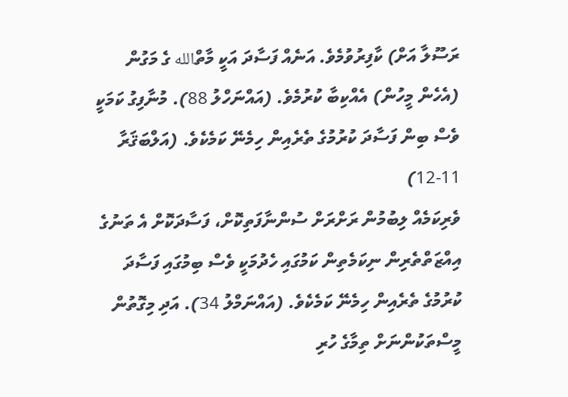ރަސޫލާ އަށް) ކާފިރުވުމެވެ. އަނެއް ފަސާދަ އަކީ މާތްالله ގެ މަގުން (އެހެން މީހުން) އެއްކިބާ ކުރުމެވެ. (އައްނަހްލު 88). މުނާފިގު ކަމަކީ ވެސް ބިން ފަސާދަ ކުރުމުގެ ތެރެއިން ހިމެނޭ ކަމެކެވެ. (އަލްބަޤަރާ 11-12)
ވެރިކަމެއް ލިބުމުން ރަށްރަށް ސުންނާފަތިކޮށް، ފަސާދަކޮށް އެ ތަނުގެ އިއްޒަތްތެރިން ނިކަމެތިން ކަމުގައި ހެދުމަކީ ވެސް ބިމުގައި ފަސާދަ ކުރުމުގެ ތެރެއިން ހިމެނޭ ކަމެކެވެ. (އައްނަމްލު 34). އަދި މިގޮތުން މީސްތަކުންނަށް ތިމާގެ ހުރި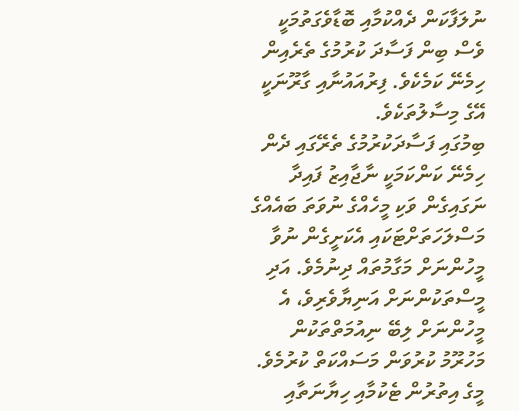ނުލަފާކަން ދެއްކުމާއި ބޮޑާވެގަތުމަކީ ވެސް ބިން ފަސާދަ ކުރުމުގެ ތެރެއިން ހިމެނޭ ކަމެކެވެ. ފިރުއައުނާއި ގާރޫނަކީ އޭގެ މިސާލުތަކެވެ.
ބިމުގައި ފަސާދަކުރުމުގެ ތެރޭގައި ދެން ހިމެނޭ ކަންކަމަކީ ނާޖާއިޒު ފައިދާ ނަގައިގެން ވަކި މީހެއްގެ ނުވަތަ ބައެއްގެ މަސްލަހަތަށްޓަކައި އެކަށީގެން ނުވާ މީހުންނަށް މަގާމުތައް ދިނުމެވެ. އަދި މީސްތަކުންނަށް އަނިޔާވެރިވެ، އެ މީހުންނަށް ލިބޭ ނިއުމަތްތަކުން މަހުރޫމު ކުރުވަން މަސައްކަތް ކުރުމެވެ.
މީގެ އިތުރުން ޓެކުމާއި ހިޔާނަތާއި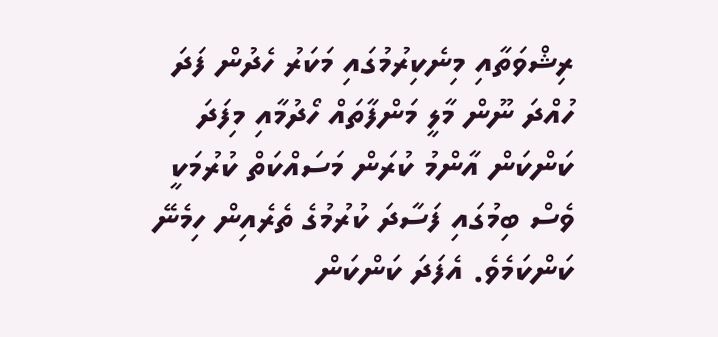ރިޝްވަތާއި މިނެކިރުމުގައި މަކަރު ހެދުން ފަދަ ހުއްދަ ނޫން މާލީ މަންފާތައް ހޯދުމާއި މިފަދަ ކަންކަން އާންމު ކުރަން މަސައްކަތް ކުރުމަކީ ވެސް ބިމުގައި ފަސާދަ ކުރުމުގެ ތެރެއިން ހިމެނޭ ކަންކަމެވެ. އެފަދަ ކަންކަން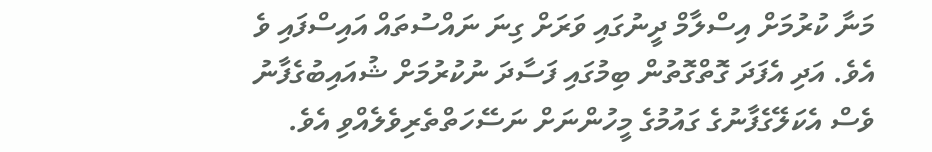މަނާ ކުރުމަށް އިސްލާމް ދީނުގައި ވަރަށް ގިނަ ނައްސުތައް އައިސްފައި ވެ އެވެ. އަދި އެފަދަ ގޮތްގޮތުން ބިމުގައި ފަސާދަ ނުކުރުމަށް ޝުއައިބުގެފާނު ވެސް އެކަލޭގެފާނުގެ ގައުމުގެ މީހުންނަށް ނަސޭހަތްތެރިވެލެއްވި އެވެ.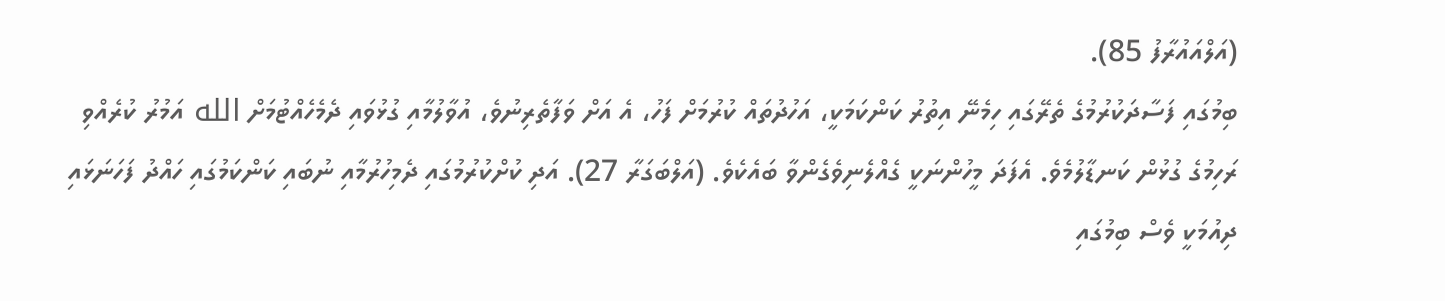(އަލްއައުރާފު 85).
ބިމުގައި ފަސާދަކުރުމުގެ ތެރޭގައި ހިމެނޭ އިތުރު ކަންކަމަކީ، އަހުދުތައް ކުރުމަށް ފަހު، އެ އަށް ވަފާތެރިނުވެ، އުވާލުމާއި ގުޅުވައި ދެމެހެއްޓުމަށް الله އަމުރު ކުރެއްވި ރަހިމުގެ ގުޅުން ކަނޑާލުމެވެ. އެފަދަ މީހުންނަކީ ގެއްލެނިވެގެންވާ ބައެކެވެ. (އަލްބަގަރާ 27). އަދި ކުށްކުރުމުގައި ދެމިހުރުމާއި ނުބައި ކަންކަމުގައި ހައްދު ފަހަނަޅައި ދިއުމަކީ ވެސް ބިމުގައި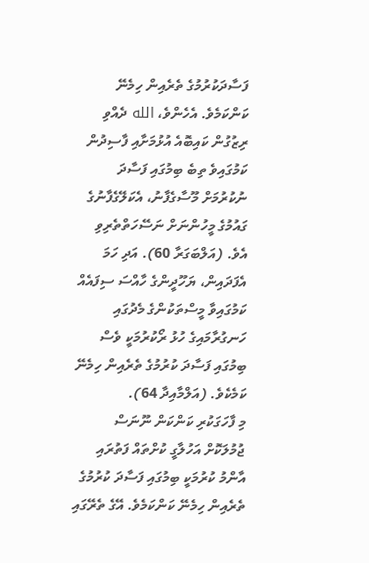ފަސާދަކުރުމުގެ ތެރެއިން ހިމެނޭ ކަންކަމެވެ. އެހެންވެ، الله ދެއްވި ރިޒުގުން ކައިބޮއެ އުޅުމަށާއި ފާސިދުން ކަމުގައިވެ ތިބެ ބިމުގައި ފަސާދަ ނުކުރުމަށް މޫސާގެފާނު، އެކަލޭގެފާނުގެ ގައުމުގެ މީހުންނަށް ނަސޭހަތްތެރިވި އެވެ. (އަލްބަގަރާ 60). އަދި ހަމަ އެފަދައިން، ޔަހޫދީންގެ ހާއްސަ ސިފައެއް ކަމުގައިވާ މީސްތަކުންގެ މެދުގައި ހަނގުރާމައިގެ ހުޅު ރޯކުރުމަކީ ވެސް ބިމުގައި ފަސާދަ ކުރުމުގެ ތެރެއިން ހިމެނޭ ކަމެކެވެ. (އަލްމާއިދާ 64).
މި ފާހަގަކުރި ކަންކަން ނޫނަސް ޖުމުލަކޮށް އަހުލާގީ ކުށްތައް ފަތުރައި އާންމު ކުރުމަކީ ބިމުގައި ފަސާދަ ކުރުމުގެ ތެރެއިން ހިމެނޭ ކަންކަމެވެ. އޭގެ ތެރޭގައި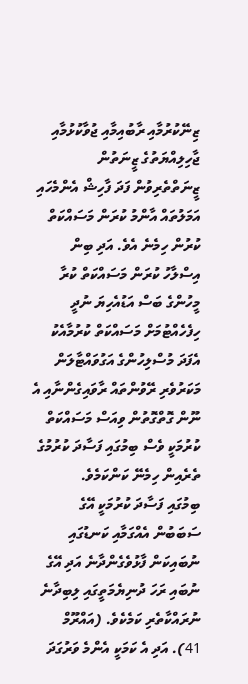ޒިނޭކުރުމާއި ރާބުއިމާއި ޖުވާކުޅުމާއި ޖާހިލިއްޔަތުގެ ޒީނަތުން ޒީނަތްތެރިވުން ފަދަ ފާހިޝް އެންމެހައި އަމަލުތައް އާންމު ކުރަން މަސައްކަތް ކުރުން ހިމެނެ އެވެ. އަދި ބިން އިސްލާހު ކުރަން މަސައްކަތް ކުރާ މީހުންގެ ބަސް އަޑުއެހިޔަ ނުދީ ހިފެހެއްޓުމަށް މަސައްކަތް ކުރުމާއެކު އެފަދަ މުސްލިހުންގެ އަގުވައްޓާލަން މަކަރުވެރި ރޭވުންތައް ރާވައިގެންނާއި އެ ނޫން ގޮތްގޮތުން ވިއަސް މަސައްކަތް ކުރުމަކީ ވެސް ބިމުގައި ފަސާދަ ކުރުމުގެ ތެރެއިން ހިމެނޭ ކަންކަމެވެ.
ބިމުގައި ފަސާދަ ކުރުމަކީ އޭގެ ސަބަބުން އެއްގަމާއި ކަނޑުގައި ނުބައިކަން ފާޅުވެގެންދާނެ އަދި އޭގެ ނުބައި ރަހަ ދުނިޔެމަތީގައި ލިބިދާނެ ނުރައްކާތެރި ކަމެކެވެ. (އައްރޫމް 41). އަދި އެ ކަމަކީ އެންމެ ވަރުގަދަ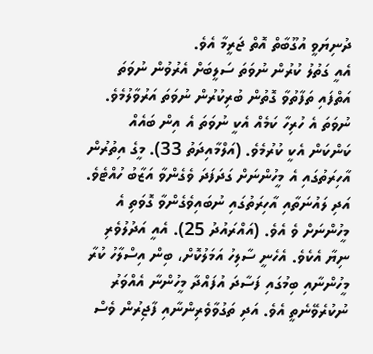ދުނިޔަވީ އުގޫބާތް އޮތް ޖަރީމާ އެވެ.
އެއީ ގަތުލު ކުރުން ނުވަތަ ސަލީބަށް އެރުވުން ނުވަތަ އަތްފައި ތަފާތުވާ ގޮތުން ބުރިކުރުން ނުވަތަ އަރުވާލުމެވެ. ނުވަތަ އެ ހުރިހާ ކަމެއް އެކީ ނުވަތަ އެ އިން ބައެއް ކަންކަން އެކީ ކުރުމެވެ. (އަލްމާއިދަތު 33). މީގެ އިތުރުން އާހިރަތުގައި އެ މީހުންނަށް ގަދަފަދަ ވެގެންވާ އަޒާބު ހުއްޓެވެ. އަދި ލައުނަތާއި އާހިރަތުގައި ނުބައިވެގެންވާ ގޮވަތި އެ މީހުންނަށް ވެ އެވެ. (އައްރައުދު 25). އެއީ އަދުލުވެރި ނިޔާ އެކެވެ. އެހެނީ ސާލިހު އަމަލުކޮށް، ބިން އިސްލާހު ކުރާ މީހުންނާއި ބިމުގައި ފަސާދަ އުފައްދާ މީހުންނާ އެއްވަރު ނުކުރެވޭނެތީ އެވެ. އަދި ތަގުވާވެރިންނާއި ފާޖިރުން ވެސް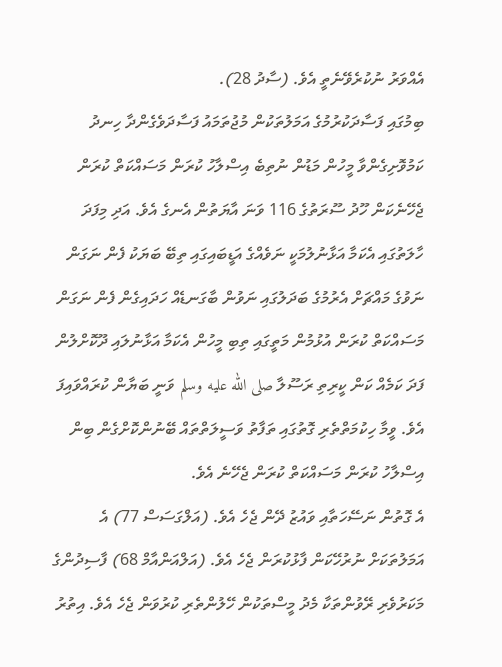އެއްވަރު ނުކުރެވޭނެތީ އެވެ. (ސާދު 28).
ބިމުގައި ފަސާދަކުރުމުގެ އަމަލުތަކުން މުޖުތަމައު ފަސާދަވެގެންދާ ހިނދު ކަމުވޮށިގެންވާ މީހުން މަޑުން ނުތިބެ އިސްލާހު ކުރަން މަސައްކަތް ކުރަން ޖެހޭނެކަން ހޫދު ސޫރަތުގެ 116 ވަނަ އާޔަތުން އެނގެ އެވެ. އަދި މިފަދަ ހާލަތުގައި އެކަމާ އަޅާނުލުމަކީ ނަވެއްގެ އަޑީބައިގައި ތިބޭ ބަޔަކު ފެން ނަގަން ނަވުގެ މައްޗަށް އެރުމުގެ ބަދަލުގައި ނަވުން ބާގަނޑެއް ހަދައިގެން ފެން ނަގަން މަސައްކަތް ކުރަން އުޅުމުން މަތީގައި ތިބި މީހުން އެކަމާ އަޅާނުލައި ދޫކޮށްލުން ފަދަ ކަމެއް ކަން ކީރިތި ރަސޫލާ صلى الله عليه وسلم ވަނީ ބަޔާން ކުރައްވައިފަ އެވެ. ވީމާ ހިކުމަތްތެރި ގޮތުގައި ތަފާތު ވަސީލަތްތައް ބޭނުންކޮށްގެން ބިން އިސްލާހު ކުރަން މަސައްކަތް ކުރަން ޖެހޭނެ އެވެ.
އެ ގޮތުން ނަސޭހަތާއި ވައުޒު ދޭން ޖެހެ އެވެ. (އަލްގަސަސް 77) އެ އަމަލުތަކަށް ނުރުހޭކަން ފާޅުކުރަން ޖެހެ އެވެ. (އަލްއަންއާމް 68) ފާސިދުންގެ މަކަރުވެރި ރޭވުންތަކާ މެދު މީސްތަކުން ހޭލުންތެރި ކުރުވަން ޖެހެ އެވެ. އިތުރު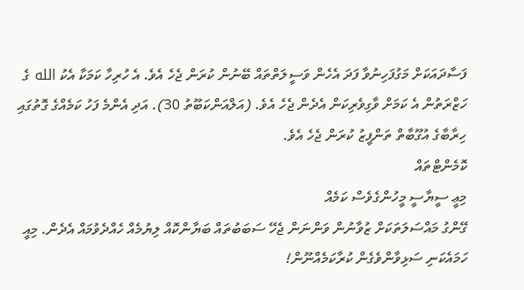ފަސާދައަކަށް މަގުފަހިނުވާ ފަދަ އެހެން ވަސީލަތްތައް ބޭނުން ކުރަން ޖެހެ އެވެ. އެ ހުރިހާ ކަމަކާ އެކު الله ގެ ހަޒްރަތުން އެ ކަމަށް ވާގިވެރިކަން އެދެން ޖެހެ އެވެ. (އަލްއަންކަބޫތު 30). އަދި އެންމެ ފަހު ކަމެއްގެ ގޮތުގައި ހިރާބާގެ އުގޫބާތް ތަންފީޒު ކުރަން ޖެހެ އެވެ.
ކޮމެންޓްތައް
މިޢީ ސީޔާސީ މީހުންގެވެސް ކަމެއް
ގޭންގު މައްސަލަތަކަށް ޒުވާނުން ވަންނަން ޖެހޭ ސަބަބުތައް ބަޔާންކޮއް ލިޔުމެއް ހެއްދެވުމައް އެދެން. މިއީ ހަމައެކަނި ސަޅިވާންވެގެން ކުރާކަމެއްނޫން!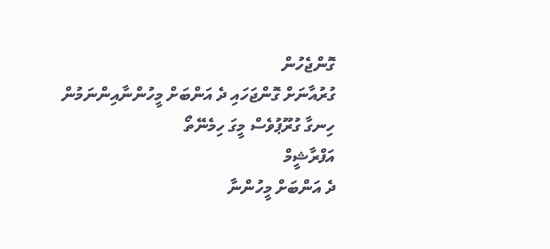ގޮންޖެހުން
ގުރުއާނަށް ގޮންޖަހައި ދެ އަންބަށް މީހުންނާއިންނަމުން ހިނގާ ގުރޫޕުވެސް މީގަ ހިމެނޭތޯ
އަފްރާޝީމް
ދެ އަންބަށް މީހުންނާ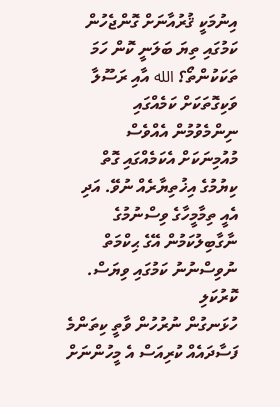އިނުމަކީ ޤުރުއާނަށް ގޮންޖެހުން ކަމުގައި ތިޔަ ބަލަނީ ކޮން ހަމަ ތަކަކުންތޯ؟ الله އާއި ރަސޫލާ ވަކިގޮތަކަށް ކަމެއްގައި ނިންމެވުމުން އެއްވެސް މުއުމިނަކަށް އެކަމެއްގައި ގޮތް ކިޔުމުގެ އިޚުތިޔާރެއް ނުވޭ. އަދި އެއީ ތިމާމީހާގެ ވިސްނުމުގެ ނާގާބިލުކަމުން އޭގެ ޙިކްމަތް ނުވިސްނުނު ކަމުގައި ވިޔަސް.
ކޮރުކަލި
ހުޅަނގުން ނުރުހުން ވާތީ ކިތަންމެ ފަސާދައެއް ކުރިއަސް އެ މީހުންނަށް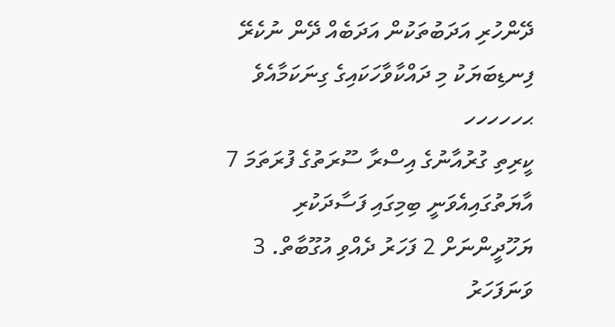ދޭންހުރި އަދަބުތަކުން އަދަބެއް ދޭން ނުކެރޭ ފިނޑިބަޔަކު މި ދައްކާވާހަކައިގެ ގިނަކަމާއެވެ
ޙހހހހހ
ކީރިތި ގުރުއާނުގެ އިސްރާ ސޫރަތުގެ ފުރަތަމަ 7 އާޔަތުގައިއެވަނީ ބިމިގައި ފަސާދަކުރި ޔަހޫދީންނަށް 2 ފަހަރު ދެއްވި އުގޫބާތް. 3 ވަނަފަހަރު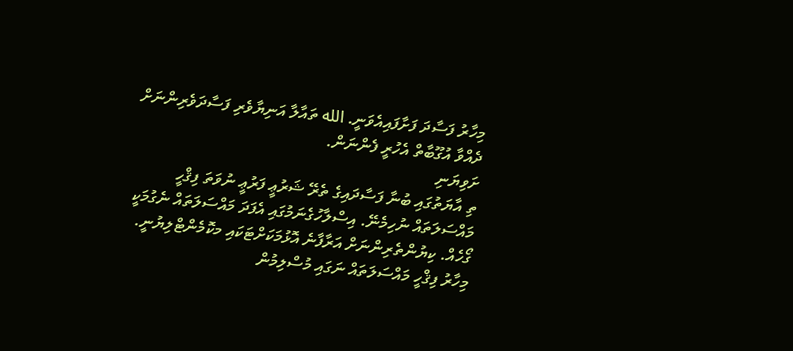މިހާރު ފަސާދަ ފަށާފައިއެވަނީ. الله ތައާލާ އަނިޔާވެރި ފަސާދަވެރިންނަށް ދެއްވާ އުގޫބާތް އެހުރީ ފެންނަން.
ށަވިޔަނި
ތި އާޔަތުގައި ބުނާ ފަސާދައިގެ ތެރޭ ޝަރުޢީ ފަރުޢީ ނުވަތަ ފިޤްހީ މައްސަލަތައް ނުހިމެނޭ. އިސްލާހުގެނަމުގައި އެފަދަ މައްސަލަތައް ނެގުމަކީ ގޯހެއް. ކިޔުންތެރިންނަށް އަރާފާނެ އޮޅުމަކަށްޓަކައި މކޮމެންޓްލިޔުނީ. މިހާރު ފިޤްހީ މައްސަލަތައް ނަގައި މުސްލިމުން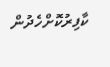ކާފިރުކޮށްހެދުން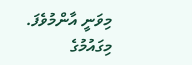މިވަނީ އާންމުވެފަ.
މިގައުމުގެ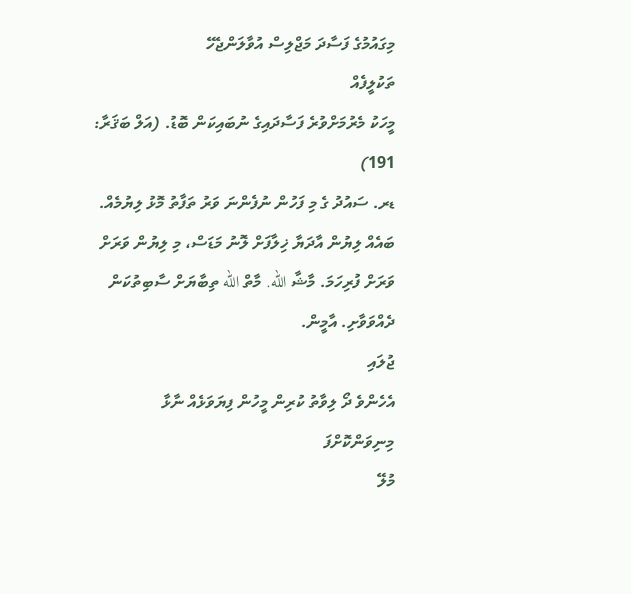މިގައުމުގެ ފަސާދަ މަޖްލިސް އުވާލަންޖެހޭ
ތަކުލީފެއް
މީހަކު މެރުމަށްވުރެ ފަސާދައިގެ ނުބައިކަން ބޮޑު. (އަލް ބަޤަރާ: 191)
ޑރ. ސައުދު ގެ މި ފަހުން ނުފެންނަ ވަރު ތަފާތު މޮޅު ލިޔުމެއް. ބައެއް ލިޔުން އާދަޔާ ޚިލާފަށް ލޮނު މަޑަސް، މި ލިޔުން ވަރަށް ވަރަށް ފުރިހަމަ. މާޝާ الله. މާތް الله ތިބާޔަށް ސާބިތުކަން ދެއްވަވާށި. އާމީން.
ޖުލައި
އެހެންވެ ދޯ ލިވާތު ކުރިން މީހުން ފިޔަވަޅެއް ނާޅާ މިނިވަންކޮށްފަ
މުލޭ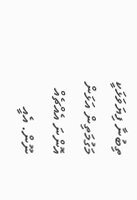ތިބުނާ ފިޔަވަޅަކީ މަގުމަތިން އަޅަން އޮންނަ އެއްޗެއް ނޫން. އެއީ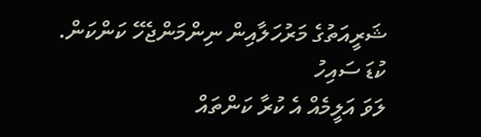ޝަރީއަތުގެ މަރުހަލާއިން ނިންމަންޖެހޭ ކަންކަން.
ކުޑަ ސައިހު
ލަވަ އަލީމެއް އެ ކުރާ ކަންތައް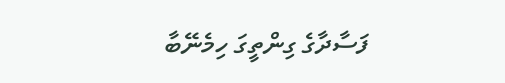ފަސާދާގެ ގިންތީގަ ހިމެނޭބާ